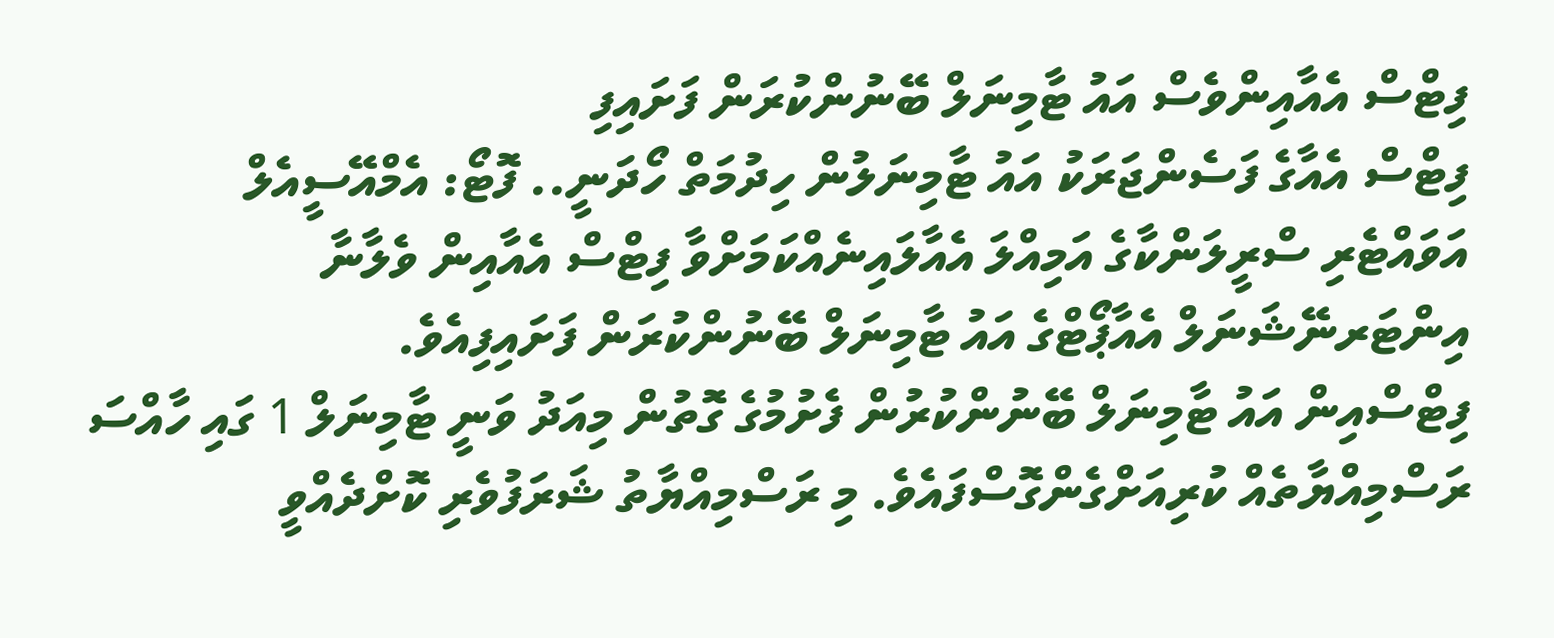ފިޓްސް އެއާއިންވެސް އައު ޓާމިނަލް ބޭނުންކުރަން ފަށައިފި
ފިޓްސް އެއާގެ ފަސެންޖަރަކު އައު ޓާމިނަލުން ހިދުމަތް ހޯދަނީ.. ފޮޓޯ: އެމްއޭސީއެލް
އަވައްޓެރި ސްރީލަންކާގެ އަމިއްލަ އެއާލައިނެއްކަމަށްވާ ފިޓްސް އެއާއިން ވެލާނާ އިންޓަރނޭޝަނަލް އެއާޕޯޓްގެ އައު ޓާމިނަލް ބޭނުންކުރަން ފަށައިފިއެވެ.
ފިޓްސްއިން އައު ޓާމިނަލް ބޭނުންކުރުން ފެށުމުގެ ގޮތުން މިއަދު ވަނީ ޓާމިނަލް 1 ގައި ހާއްސަ ރަސްމިއްޔާތެއް ކުރިއަށްގެންގޮސްފައެވެ. މި ރަސްމިއްޔާތު ޝަރަފުވެރި ކޮށްދެއްވީ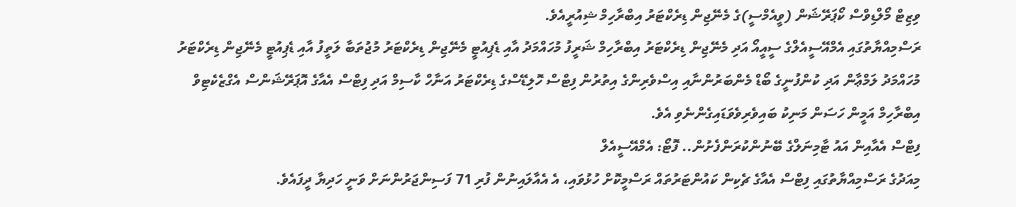ވިޒިޓް މޯލްޑިވްސް ކޯޕަރޭޝަން (ވީއެމްސީ)ގެ މެނޭޖިން ޑިރެކްޓަރު އިބްރާހިމް ޝިއުރީއެވެ.
ރަސްމިއްޔާތުގައި އެމްއޭސީއެލްގެ ސީއީއޯ އަދި މެނޭޖިން ޑިރެކްޓަރު އިބްރާހިމް ޝަރީފު މުހައްމަދު އާއި ޑެޕިއުޓީ މެނޭޖިން ޑިރެކްޓަރު މުޖުތަބާ ލަތީފު އާއި ޑެޕިއުޓީ މެނޭޖިން ޑިރެކްޓަރު މުހައްމަދު ލަމްޢާން އަދި ކުންފުނީގެ ބޯޑް މެންބަރުންނާއި އިސްވެރިންގެ އިތުރުން ފިޓްސް ހޮލިޑޭސްގެ ޑިރެކްޓަރު އަނާހް ކާސިމް އަދި ފިޓްސް އެއާގެ އޮޕަރޭޝަންސް އެގްޒެކެޓިވް އިބްރާހިމް އަމީން ހަސަން މަނިކު ބައިވެރިވެވަޑައިގެންނެވި އެވެ.
ފިޓްސް އެއާއިން އައު ޓާމިނަލްގެ ބޭނުންކުރަންފެށުން.. ފޮޓޯ: އެމްއޭސީއެލް
މިއަދުގެ ރަސްމިއްޔާތުގައި ފިޓްސް އެއާގެ ޗެކިން ކައުންޓަރުތައް ރަސްމީކޮށް ހުޅުވައި، އެ އެއާލައިނުން ފުރި 71 ފަސިންޖަރުންނަށް ވަނީ ހަދިޔާ ދީފައެވެ.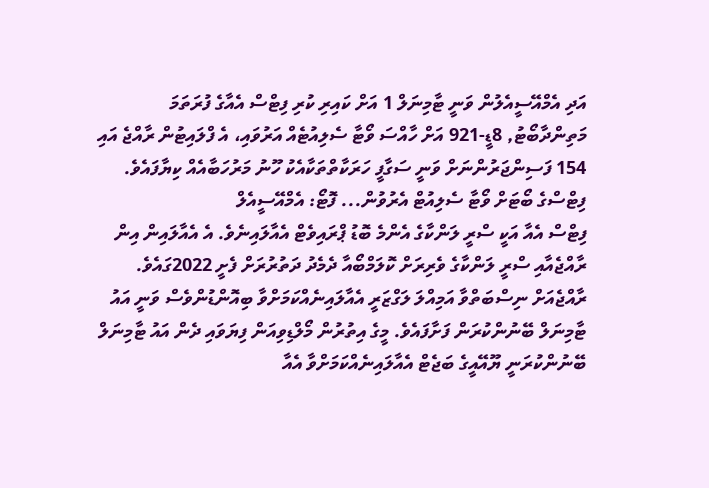އަދި އެމްއޭސީއެލުން ވަނީ ޓާމިނަލް 1 އަށް ކައިރި ކުރި ފިޓްސް އެއާގެ ފުރަތަމަ މަތިންދާބޯޓު, 8ޑީ-921 އަށް ހާއްސަ ވޯޓާ ސެލިއުޓެއް އަރުވައި، އެ ފްލައިޓުން ރާއްޖެ އައި 154 ފަސިންޖަރުންނަށް ވަނީ ސަގާފީ ހަރަކާތްތަކާއެކު ހޫނު މަރުހަބާއެއް ކިޔާފައެވެ.
ފިޓްސްގެ ބޯޓަށް ވޯޓާ ސެލިއުޓް އެރުވުން... ފޮޓޯ: އެމްއޭސީއެލް
ފިޓްސް އެއާ އަކީ ސްރީ ލަންކާގެ އެންމެ ބޮޑު ޕްރައިވެޓް އެއާލައިނެވެ. އެ އެއާލައިން އިން ރާއްޖެއާއި ސްރީ ލަންކާގެ ވެރިރަށް ކޮލަމްބޯއާ ދެމެދު ދަތުރުރަށް ފެށީ 2022ގައެވެ.
ރާއްޖެއަށް ނިސްބަތްވާ އަމިއްލަ ލަގްޒަރީ އެއާލައިނެއްކަމަށްވާ ބިއޮންޑުންވެސް ވަނީ އައު ޓާމިނަލް ބޭނުންކުރަން ފަށާފައެވެ. މީގެ އިތުރުން މޯލްޑިވިއަން ފިޔަވައި ދެން އައު ޓާމިނަލް ބޭނުންކުރަނީ ޔޫއޭއީގެ ބަޖެޓް އެއާލައިނެއްކަމަށްވާ އެއާ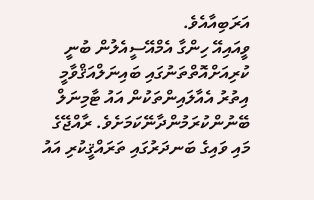އަރަބިއާއެވެ.
ވީއައިއޭ ހިންގާ އެމްއޭސީއެލުން ބުނީ ކުރިއަށްއޮތްތަނުގައި ބައިނަލްއަޤްވާމީ އިތުރު އެއާލައިންތަކުން އައު ޓާމިނަލް ބޭނުންކުރަމުންދާނޭކަމަށެވެ. ރާއްޖޭގެ މައި ވައިގެ ބަނދަރުގައި ތަރައްޤީކުރި އައު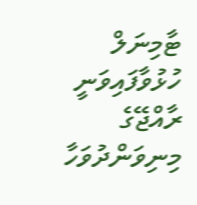ޓާމިނަލް ހުޅުވާފައިވަނީ ރާއްޖޭގެ މިނިވަންދުވަހާ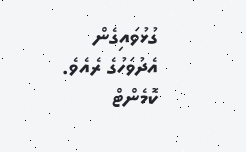ގުޅުވައިގެން އެދުވަހުގެ ރެއެވެ.
ކޮމެންޓް